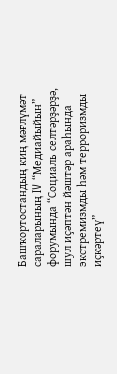Башҡортостандың киң мәғлүмәт сараларының IV “Медиайыйын” форумында “Социаль селтәрҙәрҙә, шул иҫәптән йәштәр араһында экстремизмды һәм терроризмды иҫкәртеү”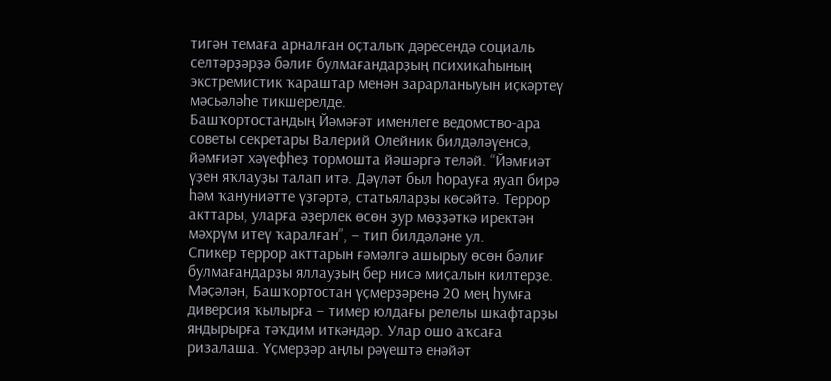тигән темаға арналған оҫталыҡ дәресендә социаль селтәрҙәрҙә бәлиғ булмағандарҙың психикаһының экстремистик ҡараштар менән зарарланыуын иҫкәртеү мәсьәләһе тикшерелде.
Башҡортостандың Йәмәғәт именлеге ведомство-ара советы секретары Валерий Олейник билдәләүенсә, йәмғиәт хәүефһеҙ тормошта йәшәргә теләй. “Йәмғиәт үҙен яҡлауҙы талап итә. Дәүләт был һорауға яуап бирә һәм ҡануниәтте үҙгәртә, статьяларҙы көсәйтә. Террор акттары, уларға әҙерлек өсөн ҙур мөҙҙәткә иректән мәхрүм итеү ҡаралған”, – тип билдәләне ул.
Спикер террор акттарын ғәмәлгә ашырыу өсөн бәлиғ булмағандарҙы яллауҙың бер нисә миҫалын килтерҙе. Мәҫәлән, Башҡортостан үҫмерҙәренә 20 мең һумға диверсия ҡылырға – тимер юлдағы релелы шкафтарҙы яндырырға тәҡдим иткәндәр. Улар ошо аҡсаға ризалаша. Үҫмерҙәр аңлы рәүештә енәйәт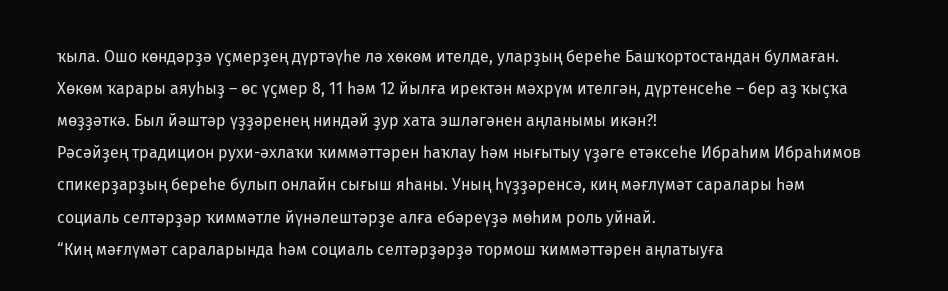ҡыла. Ошо көндәрҙә үҫмерҙең дүртәүһе лә хөкөм ителде, уларҙың береһе Башҡортостандан булмаған. Хөкөм ҡарары аяуһыҙ – өс үҫмер 8, 11 һәм 12 йылға иректән мәхрүм ителгән, дүртенсеһе – бер аҙ ҡыҫҡа мөҙҙәткә. Был йәштәр үҙҙәренең ниндәй ҙур хата эшләгәнен аңланымы икән?!
Рәсәйҙең традицион рухи-әхлаҡи ҡиммәттәрен һаҡлау һәм нығытыу үҙәге етәксеһе Ибраһим Ибраһимов спикерҙарҙың береһе булып онлайн сығыш яһаны. Уның һүҙҙәренсә, киң мәғлүмәт саралары һәм социаль селтәрҙәр ҡиммәтле йүнәлештәрҙе алға ебәреүҙә мөһим роль уйнай.
“Киң мәғлүмәт сараларында һәм социаль селтәрҙәрҙә тормош ҡиммәттәрен аңлатыуға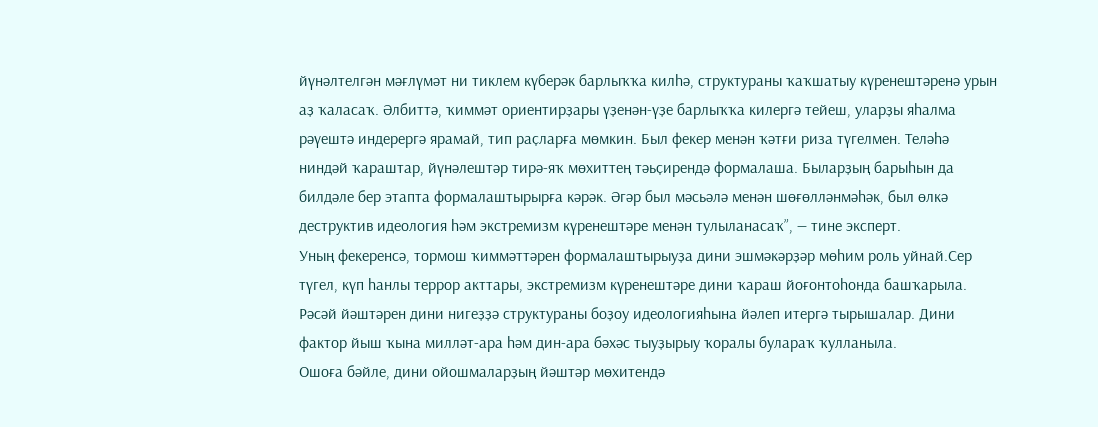йүнәлтелгән мәғлүмәт ни тиклем күберәк барлыҡҡа килһә, структураны ҡаҡшатыу күренештәренә урын аҙ ҡаласаҡ. Әлбиттә, ҡиммәт ориентирҙары үҙенән-үҙе барлыҡҡа килергә тейеш, уларҙы яһалма рәүештә индерергә ярамай, тип раҫларға мөмкин. Был фекер менән ҡәтғи риза түгелмен. Теләһә ниндәй ҡараштар, йүнәлештәр тирә-яҡ мөхиттең тәьҫирендә формалаша. Быларҙың барыһын да билдәле бер этапта формалаштырырға кәрәк. Әгәр был мәсьәлә менән шөғөлләнмәһәк, был өлкә деструктив идеология һәм экстремизм күренештәре менән тулыланасаҡ”, — тине эксперт.
Уның фекеренсә, тормош ҡиммәттәрен формалаштырыуҙа дини эшмәкәрҙәр мөһим роль уйнай.Сер түгел, күп һанлы террор акттары, экстремизм күренештәре дини ҡараш йоғонтоһонда башҡарыла. Рәсәй йәштәрен дини нигеҙҙә структураны боҙоу идеологияһына йәлеп итергә тырышалар. Дини фактор йыш ҡына милләт-ара һәм дин-ара бәхәс тыуҙырыу ҡоралы булараҡ ҡулланыла.
Ошоға бәйле, дини ойошмаларҙың йәштәр мөхитендә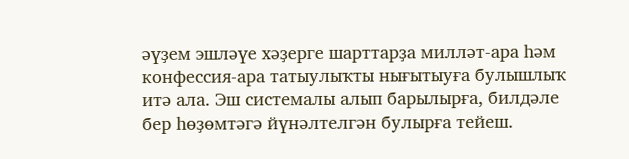әүҙем эшләүе хәҙерге шарттарҙа милләт-ара һәм конфессия-ара татыулыҡты нығытыуға булышлыҡ итә ала. Эш системалы алып барылырға, билдәле бер һөҙөмтәгә йүнәлтелгән булырға тейеш.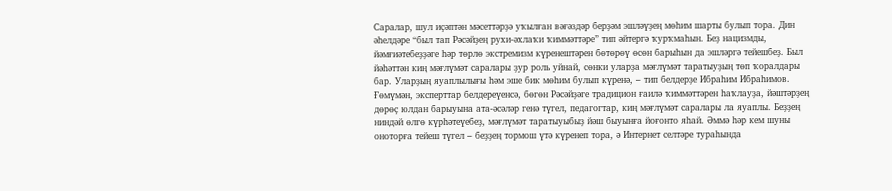Саралар, шул иҫәптән мәсеттәрҙә уҡылған вәғәздәр берҙәм эшләүҙең мөһим шарты булып тора. Дин әһелдәре “был тап Рәсәйҙең рухи-әхлаҡи ҡиммәттәре” тип әйтергә ҡурҡмаһын. Беҙ нацизмды, йәмғиәтебеҙҙәге һәр төрлө экстремизм күренештәрен бөтөрөү өсөн барыһын да эшләргә тейешбеҙ. Был йәһәттән киң мәғлүмәт саралары ҙур роль уйнай, сөнки уларҙа мәғлүмәт таратыуҙың төп ҡоралдары бар. Уларҙың яуаплылығы һәм эше бик мөһим булып күренә, – тип белдерҙе Ибраһим Ибраһимов.
Ғөмүмән, эксперттар белдереүенсә, бөгөн Рәсәйҙәге традицион ғаилә ҡиммәттәрен һаҡлауҙа, йәштәрҙең дөрөҫ юлдан барыуына ата-әсәләр генә түгел, педагогтар, киң мәғлүмәт саралары ла яуаплы. Беҙҙең ниндәй өлгө күрһәтеүебеҙ, мәғлүмәт таратыуыбыҙ йәш быуынға йоғонто яһай. Әммә һәр кем шуны оноторға тейеш түгел – беҙҙең тормош үтә күренеп тора, ә Интернет селтәре тураһында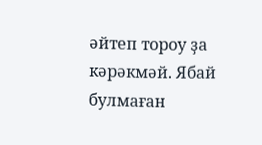әйтеп тороу ҙа кәрәкмәй. Ябай булмаған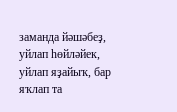заманда йәшәбеҙ, уйлап һөйләйек, уйлап яҙайыҡ, бар яҡлап та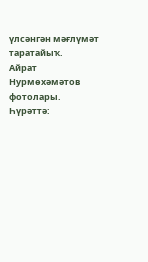үлсәнгән мәғлүмәт таратайыҡ.
Айрат Нурмөхәмәтов фотолары.
Һүрәттә: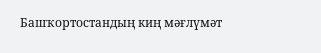Башҡортостандың киң мәғлүмәт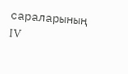сараларының IV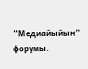“Медиайыйын” форумы.